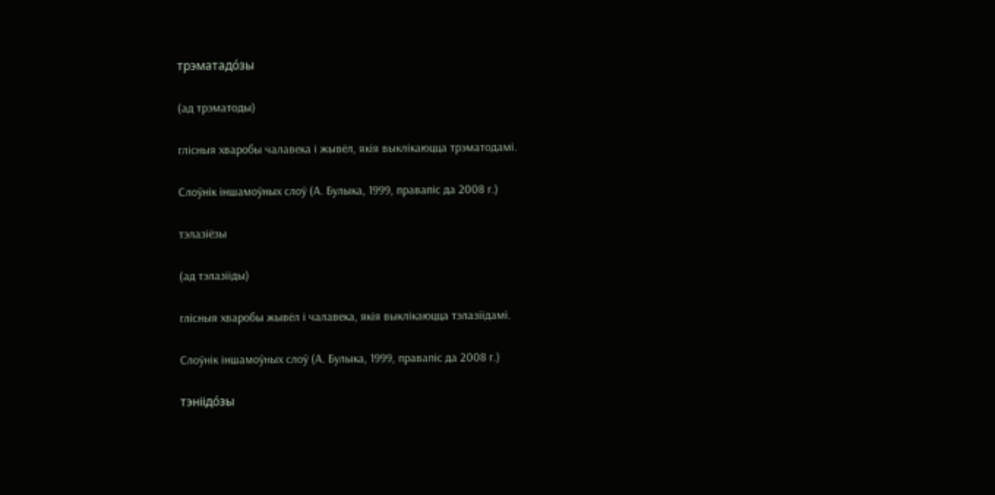трэматадо́зы

(ад трэматоды)

глісныя хваробы чалавека і жывёл, якія выклікаюцца трэматодамі.

Слоўнік іншамоўных слоў (А. Булыка, 1999, правапіс да 2008 г.)

тэлазіёзы

(ад тэлазііды)

глісныя хваробы жывёл і чалавека, якія выклікаюцца тэлазіідамі.

Слоўнік іншамоўных слоў (А. Булыка, 1999, правапіс да 2008 г.)

тэніідо́зы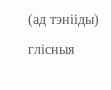(ад тэнііды)

глісныя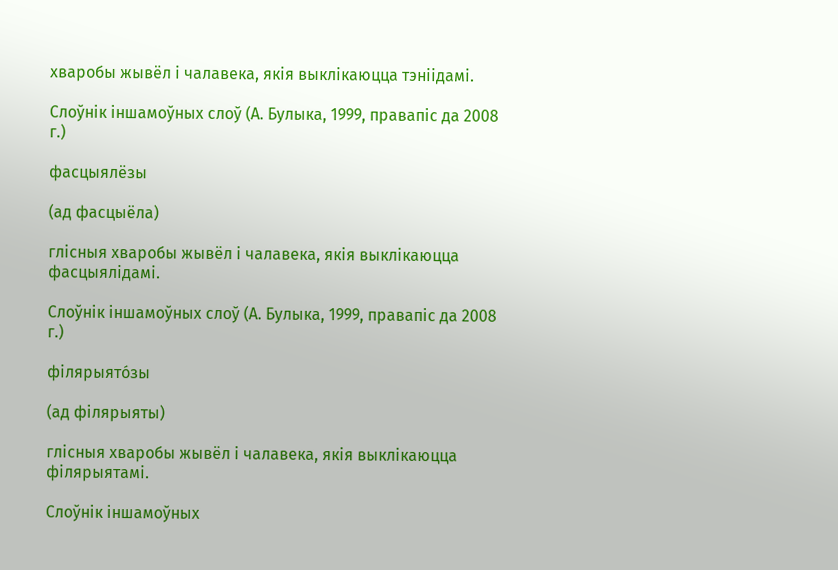хваробы жывёл і чалавека, якія выклікаюцца тэніідамі.

Слоўнік іншамоўных слоў (А. Булыка, 1999, правапіс да 2008 г.)

фасцыялёзы

(ад фасцыёла)

глісныя хваробы жывёл і чалавека, якія выклікаюцца фасцыялідамі.

Слоўнік іншамоўных слоў (А. Булыка, 1999, правапіс да 2008 г.)

філярыято́зы

(ад філярыяты)

глісныя хваробы жывёл і чалавека, якія выклікаюцца філярыятамі.

Слоўнік іншамоўных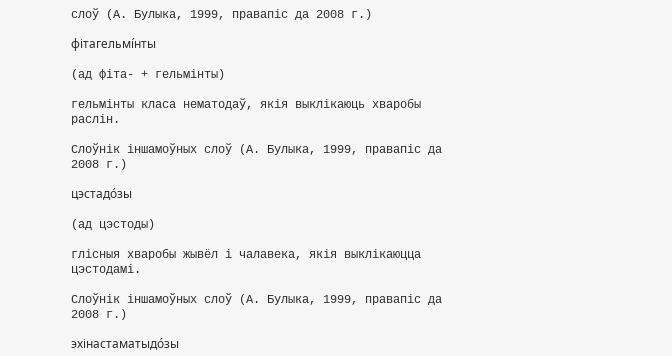слоў (А. Булыка, 1999, правапіс да 2008 г.)

фітагельмі́нты

(ад фіта- + гельмінты)

гельмінты класа нематодаў, якія выклікаюць хваробы раслін.

Слоўнік іншамоўных слоў (А. Булыка, 1999, правапіс да 2008 г.)

цэстадо́зы

(ад цэстоды)

глісныя хваробы жывёл і чалавека, якія выклікаюцца цэстодамі.

Слоўнік іншамоўных слоў (А. Булыка, 1999, правапіс да 2008 г.)

эхінастаматыдо́зы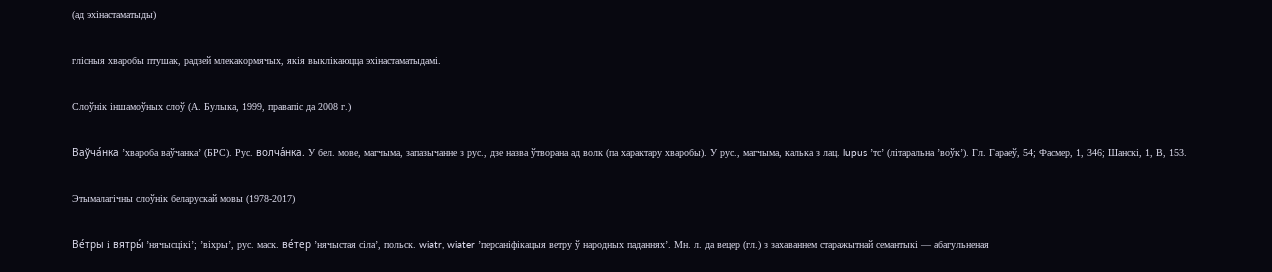(ад эхінастаматыды)

глісныя хваробы птушак, радзей млекакормячых, якія выклікаюцца эхінастаматыдамі.

Слоўнік іншамоўных слоў (А. Булыка, 1999, правапіс да 2008 г.)

Ваўча́нка ’хвароба ваўчанка’ (БРС). Рус. волча́нка. У бел. мове, магчыма, запазычанне з рус., дзе назва ўтворана ад волк (па характару хваробы). У рус., магчыма, калька з лац. lupus ’тс’ (літаральна ’воўк’). Гл. Гараеў, 54; Фасмер, 1, 346; Шанскі, 1, В, 153.

Этымалагічны слоўнік беларускай мовы (1978-2017)

Ве́тры і вятры́ ’нячысцікі’; ’віхры’, рус. маск. ве́тер ’нячыстая сіла’, польск. wiatr, wiater ’персаніфікацыя ветру ў народных паданнях’. Мн. л. да вецер (гл.) з захаваннем старажытнай семантыкі — абагульненая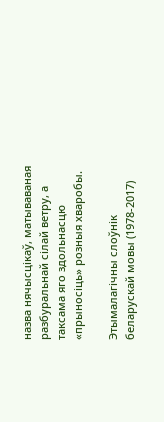назва нячысцікаў, матываваная разбуральнай сілай ветру, а таксама яго здольнасцю «прыносіць» розныя хваробы.

Этымалагічны слоўнік беларускай мовы (1978-2017)